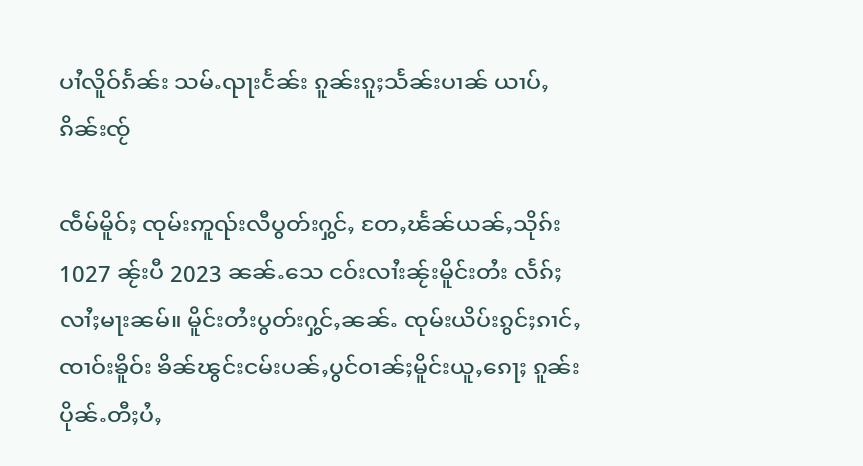ပၢႆလိူဝ်ၵႅၼ်း သမ်ႉၺႃးငႅၼ်း ၵူၼ်းၵူႈသႅၼ်းပၢၼ် ယၢပ်ႇၵိၼ်းၸႂ်

ၸဵမ်မိူဝ်ႈ ၸုမ်းဢူၺ်းလီပွတ်းႁွင်ႇ တႄႇၽႅၼ်ယၼ်ႇသိုၵ်း 1027 ၼႂ်းပီ 2023 ၼၼ်ႉသေ ငဝ်းလၢႆးၼႂ်းမိူင်းတႆး လႅၵ်ႈ လၢႆႈမႃးၼမ်။ မိူင်းတႆးပွတ်းႁွင်ႇၼၼ်ႉ ၸုမ်းယိပ်းၵွင်ႈၵၢင်ႇၸၢဝ်းၶိူဝ်း ၶိၼ်ၽွင်းငမ်းပၼ်ႇပွင်ဝၢၼ်ႈမိူင်းယူႇၵေႃႈ ၵူၼ်းပိုၼ်ႉတီႈပႆႇ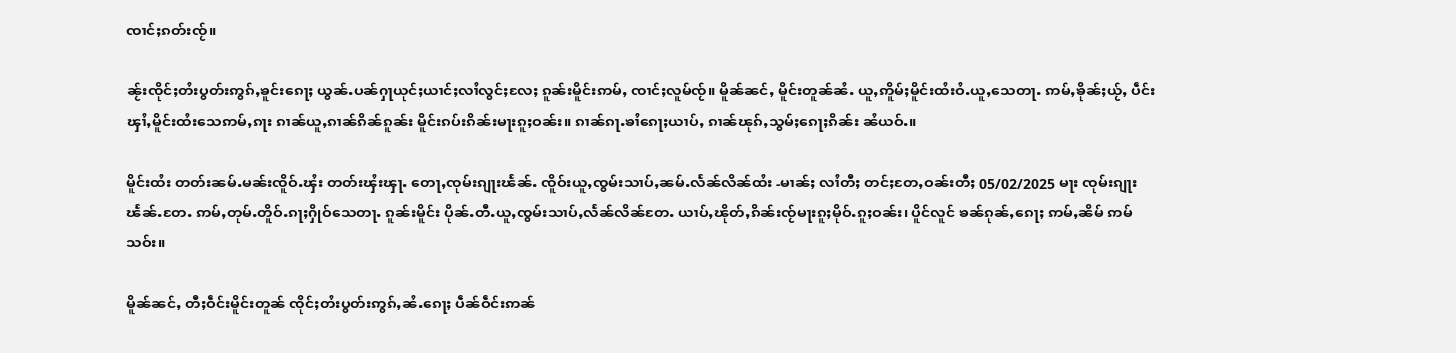ၸၢင်ႈၵတ်းၸႂ်။

ၼႂ်းၸိုင်ႈတႆးပွတ်းဢွၵ်ႇၶူင်းၵေႃႈ ယွၼ်ႉပၼ်ႁႃယုင်ႈယၢင်ႈလၢႆလွင်ႈလႄႈ ၵူၼ်းမိူင်းဢမ်ႇ ၸၢင်ႈလူမ်ၸႂ်။ မိူၼ်ၼင်ႇ မိူင်းတူၼ်ၼႆႉ ယူႇဢိူမ်ႈမိူင်းထႆးဝႆႉယူႇသေတႃႉ ဢမ်ႇၶိုၼ်ႈယႂ်ႇ ပဵင်းၾၢႆႇမိူင်းထႆးသေဢမ်ႇၵႃး ၵၢၼ်ယူႇၵၢၼ်ၵိၼ်ၵူၼ်း မိူင်းၵပ်းၵိၼ်းမႃးၵူႈဝၼ်း။ ၵၢၼ်ၵႃႉၶၢႆၵေႃႈယၢပ်ႇ ၵၢၼ်ၽုၵ်ႇသွမ်ႈၵေႃႈၵိၼ်း ၼႆယဝ်ႉ။

မိူင်းထႆး တတ်းၼမ်ႉမၼ်းၸိူဝ်ႉၾႆး တတ်းၾႆးၾႃႉ တေႃႇၸုမ်းၵျႃးၽႅၼ်ႉ ၸိူဝ်းယူႇၸွမ်းသၢပ်ႇၼမ်ႉလႅၼ်လိၼ်ထႆး -မၢၼ်ႈ လၢႆတီႈ တင်ႈတႄႇဝၼ်းတီႈ 05/02/2025 မႃး ၸုမ်းၵျႃးၽႅၼ်ႉတႄႉ ဢမ်ႇတုမ်ႉတိူဝ်ႉၵႃႈႁိုဝ်သေတႃႉ ၵူၼ်းမိူင်း ပိုၼ်ႉတီႉယူႇၸွမ်းသၢပ်ႇလႅၼ်လိၼ်တႄႉ ယၢပ်ႇၽိုတ်ႇၵိၼ်းၸႂ်မႃးၵူႈမိုဝ်ႉၵူႈဝၼ်း၊ ပိူင်လူင် ၶၼ်ၵုၼ်ႇၵေႃႈ ဢမ်ႇၼိမ် ဢမ်သဝ်း။

မိူၼ်ၼင်ႇ တီႈဝဵင်းမိူင်းတူၼ် ၸိုင်ႈတႆးပွတ်းဢွၵ်ႇၼႆႉၵေႃႈ ပဵၼ်ဝဵင်းဢၼ်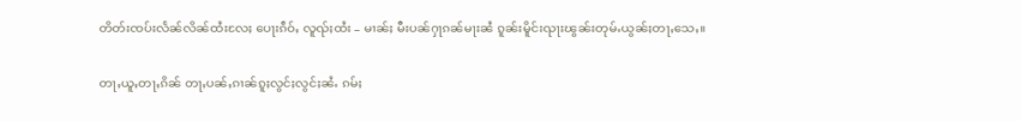တိတ်းၸပ်းလႅၼ်လိၼ်ထႆးလႄႈ ပေႃးၵဵဝ်ႇ လူၺ်ႈထႆး – မၢၼ်ႈ မီးပၼ်ႁႃၵၼ်မႃးၼႆ ၵူၼ်းမိူင်းၺႃးၽွၼ်းတုမ်ႉယွၼ်ႈတႃႇသေႇ။

တႃႇယူႇတႃႇၵိၼ် တႃႇပၼ်ႇၵၢၼ်ၵူႈလွင်ႈလွင်ႈၼႆႉ ၵမ်ႈ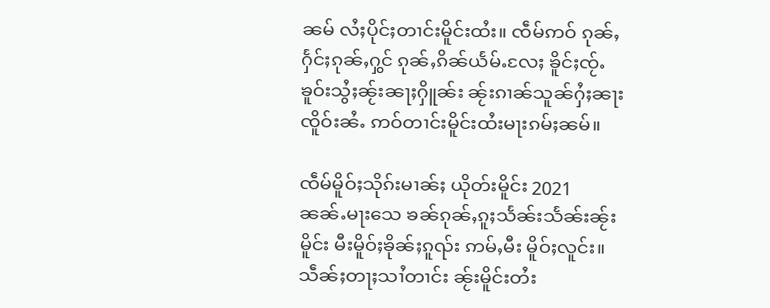ၼမ် လႆႈပိုင်ႈတၢင်းမိူင်းထႆး။ ၸဵမ်ဢဝ် ၵုၼ်ႇႁႅင်ႈၵုၼ်ႇႁွင် ၵုၼ်ႇၵိၼ်ယႅမ်ႉလႄႈ ၶိူင်ႈၸႂ်ႉၶူဝ်းသွႆႈၼႂ်းၼႃႈႁိူၼ်း ၼႂ်းၵၢၼ်သူၼ်ႁႆႈၼႃးၸိူဝ်းၼႆႉ ဢဝ်တၢင်းမိူင်းထႆးမႃးၵမ်ႈၼမ်။

ၸဵမ်မိူဝ်ႈသိုၵ်းမၢၼ်ႈ ယိုတ်းမိူင်း 2021 ၼၼ်ႉမႃးသေ ၶၼ်ၵုၼ်ႇၵူႈသႅၼ်းသႅၼ်းၼႂ်းမိူင်း မီးမိူဝ်ႈၶိုၼ်ႈၵူၺ်း ဢမ်ႇမီး မိူဝ်ႈလူင်း။ သဵၼ်ႈတႃႈသၢႆတၢင်း ၼႂ်းမိူင်းတႆး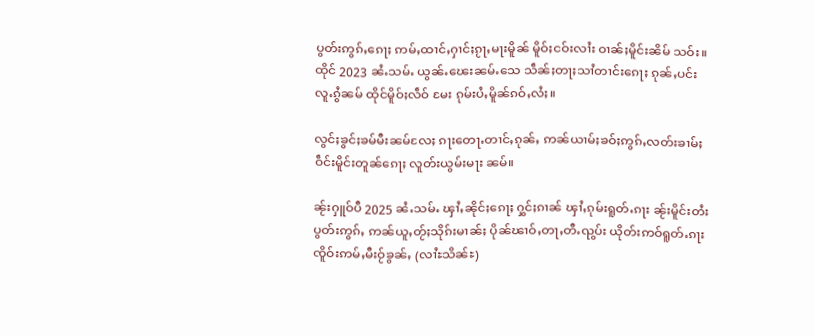ပွတ်းဢွၵ်ႇၵေႃႈ ဢမ်ႇထၢင်ႇႁၢင်ႈၵႂႃႇမႃးမိူၼ် မိူဝ်ႈငဝ်းလၢႆး ဝၢၼ်ႈမိူင်းၼိမ် သဝ်း။ ထိုင် 2023 ၼႆႉသမ်ႉ ယွၼ်ႉၽေးၼမ်ႉသေ သဵၼ်ႈတႃႈသၢႆတၢင်းၵေႃႈ ၵုၼ်ႇပင်းလူႉၵွႆၼမ် ထိုင်မိူဝ်ႈလဵဝ် မႄး ၵုမ်းပႆႇမိူၼ်ၵဝ်ႇလႆႈ။

လွင်ႈၶွင်ႈၶမ်မီးၼမ်လႄႈ ၵႃးတေႃႉတၢင်ႇၵုၼ်ႇ ဢၼ်ယၢမ်ႈၶဝ်ႈဢွၵ်ႇလတ်းၶၢမ်ႈဝဵင်းမိူင်းတူၼ်ၵေႃႈ လူတ်းယွမ်းမႃး ၼမ်။

ၼႂ်းႁူဝ်ပီ 2025 ၼႆႉသမ်ႉ ၾၢႆႇၼိုင်ႈၵေႃႈ ႁွင်ႈၵၢၼ် ၾၢႆႇၵုမ်းရူတ်ႉၵႃး ၼႂ်းမိူင်းတႆးပွတ်းဢွၵ်ႇ ဢၼ်ယူႇတႂ်ႈသိုၵ်းမၢၼ်ႈ ပိုၼ်ၽၢဝ်ႇတႃႇတီႉၺွပ်း ယိုတ်းဢဝ်ရူတ်ႉၵႃး ၸိူဝ်းဢမ်ႇမီးဝႂ်ၶွၼ်ႇ (လၢႆႊသိၼ်ႊ)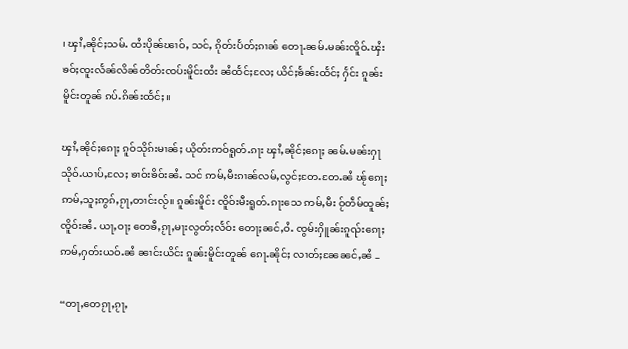၊ ၾၢႆႇၼိုင်ႈသမ်ႉ ထႆးပိုၼ်ၽၢဝ်ႇ သင်ႇ ၵိုတ်းပႅတ်ႈၵၢၼ် တေႃႉၼမ်ႉမၼ်းၸိူဝ်ႉၾႆး ၶဝ်ႈၸူးလႅၼ်လိၼ်တိတ်းၸပ်းမိူင်းထႆး ၼႆထႅင်ႈလႄႈ ယိင်ႈၶႅၼ်းထႅင်ႈ ႁႅင်း ၵူၼ်းမိူင်းတူၼ် ၵပ်ႉၵိၼ်းထႅင်ႈ။

ၾၢႆႇၼိုင်ႈၵေႃႈ ၵူဝ်သိုၵ်းမၢၼ်ႈ ယိုတ်းဢဝ်ရူတ်ႉၵႃး ၾၢႆႇၼိုင်ႈၵေႃႈ ၼမ်ႉမၼ်းႁႃသိုဝ်ႉယၢပ်ႇလႄႈ ၶၢဝ်းၶိဝ်းၼႆႉ သင် ဢမ်ႇမီးၵၢၼ်လမ်ႇလွင်ႈတႄႉတႄႉၼႆ ၽႂ်ၵေႃႈဢမ်ႇသူႈဢွၵ်ႇၵႂႃႇတၢင်းလႂ်။ ၵူၼ်းမိူင်း ၸိူဝ်းမီးရူတ်ႉၵႃးသေ ဢမ်ႇမီး ဝႂ်တဵမ်ထူၼ်ႈ ၸိူဝ်းၼႆႉ ယႃႇဝႃႈ တေၶီႇၵႂႃႇမႃးလွတ်ႈလႅဝ်း တေႃႈၼင်ႇဝႆႉ ၸွမ်းႁိူၼ်းၵူၺ်းၵေႃႈ ဢမ်ႇႁတ်းယဝ်ႉၼႆ ၼၢင်းယိင်း ၵူၼ်းမိူင်းတူၼ် ၵေႃႉၼိုင်ႈ လၢတ်ႈၼႄၼင်ႇၼႆ –

“တႃႇတေၵႂႃႇၵႂႃႇ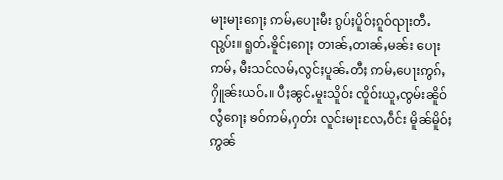မႃးမႃးၵေႃႈ ဢမ်ႇပေႃးမီး ၵွပ်ႈပိူဝ်ႈၵူဝ်ၺႃးတီႉၺွပ်း။ ရူတ်ႉၶိူင်ႈၵေႃႈ တၢၼ်ႇတၢၼ်ႇမၼ်း ပေႃးဢမ်ႇ မီးသင်လမ်ႇလွင်ႈပူၼ်ႉတီႈ ဢမ်ႇပေႃးဢွၵ်ႇႁိူၼ်းယဝ်ႉ။ ပီႈၼွင်ႉမူးသိူဝ်း ၸိူဝ်းယူႇၸွမ်းၼိူဝ်လွႆၵေႃႈ ၶဝ်ဢမ်ႇႁတ်း လူင်းမႃးလႄႇဝဵင်း မိူၼ်မိူဝ်ႈဢွၼ်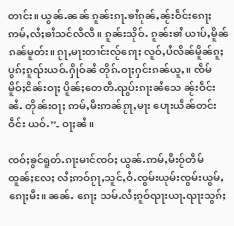တၢင်း။ ယွၼ်ႉၼၼ် ၵူၼ်းၵႃႉၶၢႆၵုၼ်ႇၼႂ်းဝဵင်းၵေႃႈ ဢမ်ႇလႆႈၶၢႆသင်လီလီ။ ၵူၼ်းသိုဝ်ႉ ၵူၼ်းၶၢႆ ယၢပ်ႇမိူၼ်ၵၼ်မူတ်း။ ၵႂႃႇမႃးတၢင်းလႂ်ၵေႃႈ လူဝ်ႇပႆလိၼ်မိူၼ်ၵူႈပွၵ်ႈၵူၺ်းယဝ်ႉႁိုဝ်ၼႆ တိုၵ်ႉဝႃႈႁင်းၵၼ်ယူႇ။ ၸဵမ်မိူဝ်ႈငိၼ်းဝႃႈ ပိူၼ်ႈတေတီႉၺွပ်းၵႃးၼႆသေ ၼႂ်းဝဵင်းၼႆႉ တိုၼ်းဝႃႈ ဢမ်ႇမီးဢၼ်ၵႂႃႇမႃး ပေႃးယဵၼ်တင်းဝဵင်း ယဝ်ႉ”- ဝႃႈၼႆ။

ၸဝ်ႈၶွင်ရူတ်ႉၵႃးမၢင်ၸဝ်ႈ ယွၼ်ႉဢမ်ႇမီးဝႂ်တဵမ်ထူၼ်ႈလႄႈ လႆႈဢဝ်ၵႂႃႇသူင်ႇဝႆႉၸွမ်းယုမ်းၸွမ်းယွမ်ႇ ၵေႃႈမီး။ ၼၼ်ႉ ၵေႃႈ သမ်ႉလႆႈၵူဝ်ၺႃးယႃႉၺႃးသွၵ်ႈ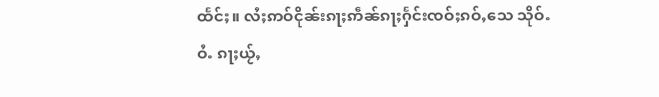ထႅင်ႈ။ လႆႈဢဝ်ငိုၼ်းၵႃႈဢဵၼ်ၵႃႈႁႅင်းၸဝ်ႈၵဝ်ႇသေ သိုဝ်ႉဝႆႉ ၵႃႈယႂ်ႇ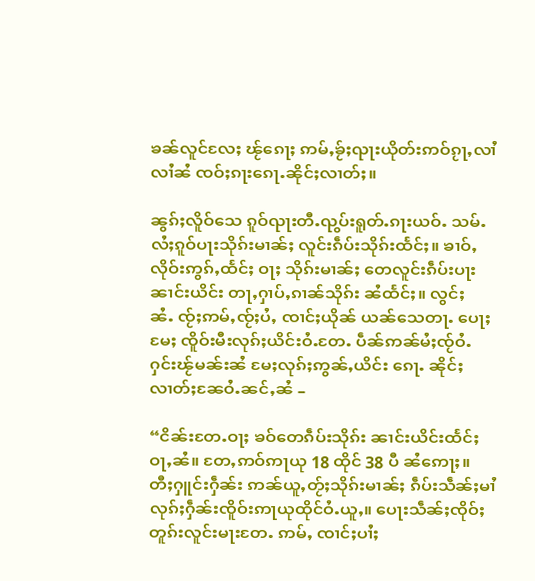ၶၼ်လူင်လႄႈ ၽႂ်ၵေႃႈ ဢမ်ႇၶႂ်ႈၺႃးယိုတ်းဢဝ်ၵႂႃႇလၢႆလၢႆၼႆ ၸဝ်ႈၵႃးၵေႃႉၼိုင်ႈလၢတ်ႈ။

ၼွၵ်ႈလိူဝ်သေ ၵူဝ်ၺႃးတီႉၺွပ်းရူတ်ႉၵႃးယဝ်ႉ သမ်ႉလႆႈၵူဝ်ပႃးသိုၵ်းမၢၼ်ႈ လူင်းၵဵပ်းသိုၵ်းထႅင်ႈ။ ၶၢဝ်ႇလိုဝ်းဢွၵ်ႇထႅင်ႈ ဝႃႈ သိုၵ်းမၢၼ်ႈ တေလူင်းၵဵပ်းပႃးၼၢင်းယိင်း တႃႇႁၢပ်ႇၵၢၼ်သိုၵ်း ၼႆထႅင်ႈ။ လွင်ႈၼႆႉ ၸႂ်ႈဢမ်ႇၸႂ်ႈပႆႇ ၸၢင်ႈယိုၼ် ယၼ်သေတႃႉ ပေႃႈမႄႈ ၸိူဝ်းမီးလုၵ်ႈယိင်းဝႆႉတႄႉ ပဵၼ်ဢၼ်မႆႈၸႂ်ဝႆႉ ႁင်းၽႂ်မၼ်းၼႆ မႄႈလုၵ်ႈဢွၼ်ႇယိင်း ၵေႃႉ ၼိုင်ႈ လၢတ်ႈၼႄဝႆႉၼင်ႇၼႆ –

“ငိၼ်းတႄႉဝႃႈ ၶဝ်တေၵဵပ်းသိုၵ်း ၼၢင်းယိင်းထႅင်ႈဝႃႇၼႆ။ တႄႇဢဝ်ဢႃယု 18 ထိုင် 38 ပီ ၼႆဢေႃႈ။ တီႈႁူင်းႁဵၼ်း ဢၼ်ယူႇတႂ်ႈသိုၵ်းမၢၼ်ႈ ၵဵပ်းသဵၼ်ႈမၢႆလုၵ်ႈႁဵၼ်းၸိူဝ်းဢႃယုထိုင်ဝႆႉယူႇ။ ပေႃးသဵၼ်ႈၸိုဝ်ႈတူၵ်းလူင်းမႃးတႄႉ ဢမ်ႇ ၸၢင်ႈပၢႆႈ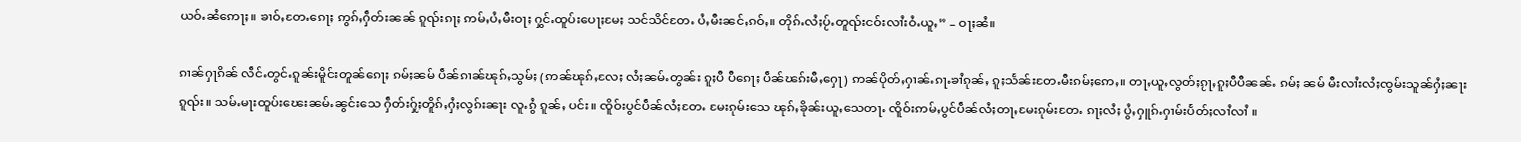ယဝ်ႉၼႆဢေႃႈ။ ၶၢဝ်ႇတႄႉၵေႃႈ ဢွၵ်ႇႁဵတ်းၼၼ် ၵူၺ်းၵႃႈ ဢမ်ႇပႆႇမီးဝႃႈ ႁွင်ႉထူပ်းပေႃႈမႄႈ သင်သိင်တႄႉ ပႆႇမီးၼင်ႇၵဝ်ႇ။ တိုၵ်ႉလႆႈပႂ်ႉတူၺ်းငဝ်းလၢႆးဝႆႉယူႇ” – ဝႃႈၼႆ။

ၵၢၼ်ႁႃၵိၼ် လဵင်ႉတွင်ႉၵူၼ်းမိူင်းတူၼ်ၵေႃႈ ၵမ်ႈၼမ် ပဵၼ်ၵၢၼ်ၽုၵ်ႇသွမ်ႈ (ဢၼ်ၽုၵ်ႇလႄႈ လႆႈၼမ်ႉတွၼ်း ၵူႈပီ ပီၵေႃႈ ပဵၼ်ၽၵ်းမီႇႁေႃ) ဢၼ်ပိုတ်ႇႁၢၼ်ႉၵႃႉၶၢႆၵုၼ်ႇ ၵူႈသႅၼ်းတႄႉမီးၵမ်ႈဢေႇ။ တႃႇယူႇလွတ်ႈၵႂႃႇၵူႈပီပီၼၼ်ႉ ၵမ်ႈ ၼမ် မီးလၢႆးလႆႈၸွမ်းသူၼ်ႁႆႈၼႃးၵူၺ်း။ သမ်ႉမႃးထူပ်းၽေးၼမ်ႉၼွင်းသေ ႁဵတ်းႁႂ်ႈတိူၵ်ႇႁႆႈလွၵ်းၼႃး လူႉၵွႆ ၵူၼ်ႇ ပင်း။ ၸိူဝ်းပွင်ပဵၼ်လႆႈတႄႉ မႄးၵုမ်းသေ ၽုၵ်ႇၶိုၼ်းယူႇသေတႃႉ ၸိူဝ်းဢမ်ႇပွင်ပဵၼ်လႆႈတႃႇမႄးၵုမ်းတႄႉ ၵႃႈလႆႈ ပွႆႇႁူၵ်ႉႁၢမ်းပႅတ်ႈလၢႆလၢႆ ။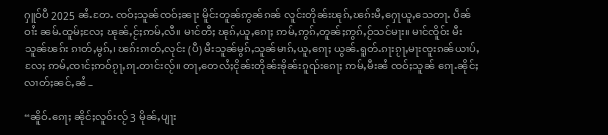ႁူဝ်ပီ 2025 ၼႆႉတႄႉ ၸဝ်ႈသူၼ်ၸဝ်ႈၼႃး မိူင်းတူၼ်ဢွၼ်ၵၼ် လူင်းတိုၼ်းၽုၵ်ႇၽၵ်းမီႇႁေႃယူႇသေတႃႉ ပဵၼ်ဝၢႆး ၼမ်ႉထူမ်ႈလႄႈ ၽုၼ်ႇငႂ်ႈဢမ်ႇလီ။ မၢင်တီႈ ၽုၵ်ႇယူႇၵေႃႈ ဢမ်ႇဢွၵ်ႇတူၼ်ႈဢွၵ်ႇဝႂ်သင်မႃး။ မၢင်ၸိူဝ်း မီးသူၼ်ၽၵ်း ၵၢတ်ႇမွၵ်ႇ၊ ၽၵ်းၵၢတ်ႇလုင်း (ပီ) မီးသူၼ်မွၵ်ႇသူၼ်မၢၵ်ႇယူႇၵေႃႈ ယွၼ်ႉရူတ်ႉၵႃးၵႂႃႇမႃးၸူးၵၼ်ယၢပ်ႇလႄႈ ဢမ်ႇၸၢင်ႈဢဝ်ၵႂႃႇၵႃႉတၢင်းလႂ်။ တႃႇတေလႆႈငိုၼ်းတိုၼ်းၶိုၼ်းၵူၺ်းၵေႃႈ ဢမ်ႇမီးၼႆ ၸဝ်ႈသူၼ် ၵေႃႉၼိုင်ႈ လၢတ်ႈၼင်ႇၼႆ –

“ၼိူဝ်ႉၵေႃႈ ၼိုင်ႈလူဝ်းလႂ် 3 မိုၼ်ႇပျႃး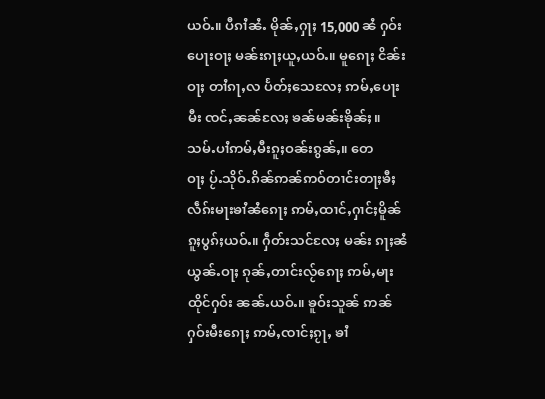ယဝ်ႉ။ ပီၵၢႆၼႆႉ မိုၼ်ႇႁႃႈ 15,000 ၼႆ ႁဝ်းပေႃးဝႃႈ မၼ်းၵႃႈယူႇယဝ်ႉ။ မူၵေႃႈ ငိၼ်းဝႃႈ တၢႆၵႃႇလ ပႅတ်ႈသေလႄႈ ဢမ်ႇပေႃးမီး ၸင်ႇၼၼ်လႄႈ ၶၼ်မၼ်းၶိုၼ်ႈ။ သမ်ႉပၢႆဢမ်ႇမီးၵူႈဝၼ်းၵွၼ်ႇ။ တေ ဝႃႈ ပႂ်ႉသိုဝ်ႉၵိၼ်ဢၼ်ဢဝ်တၢင်းတႃႈၶီႈလဵၵ်းမႃးၶၢႆၼႆၵေႃႈ ဢမ်ႇထၢင်ႇႁၢင်ႈမိူၼ်ၵူႈပွၵ်ႈယဝ်ႉ။ ႁဵတ်းသင်လႄႈ မၼ်း ၵႃႈၼႆ ယွၼ်ႉဝႃႈ ၵုၼ်ႇတၢင်းလႂ်ၵေႃႈ ဢမ်ႇမႃးထိုင်ႁဝ်း ၼၼ်ႉယဝ်ႉ။ ၶူဝ်းသူၼ် ဢၼ်ႁဝ်းမီးၵေႃႈ ဢမ်ႇၸၢင်ႈၵႂႃႇ ၶၢႆ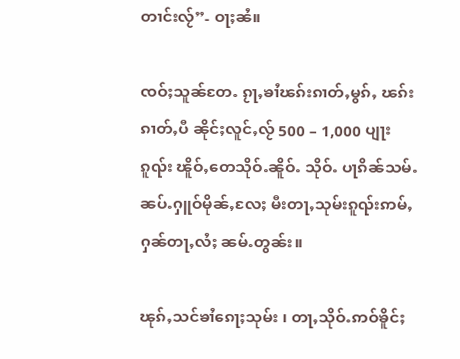တၢင်းလႂ်”- ဝႃႈၼႆ။

ၸဝ်ႈသူၼ်တႄႉ ၵႂႃႇၶၢႆၽၵ်းၵၢတ်ႇမွၵ်ႇ ၽၵ်းၵၢတ်ႇပီ ၼိုင်ႈလူင်ႇလႂ် 500 – 1,000 ပျႃးၵူၺ်း ၽိူဝ်ႇတေသိုဝ်ႉၼိူဝ်ႉ သိုဝ်ႉ ပႃၵိၼ်သမ်ႉ ၼပ်ႉႁူဝ်မိုၼ်ႇလႄႈ မီးတႃႇသုမ်းၵူၺ်းဢမ်ႇႁၼ်တႃႇလႆႈ ၼမ်ႉတွၼ်း။

ၽုၵ်ႇသင်ၶၢႆၵေႃႈသုမ်း ၊ တႃႇသိုဝ်ႉဢဝ်ၶိူင်ႈ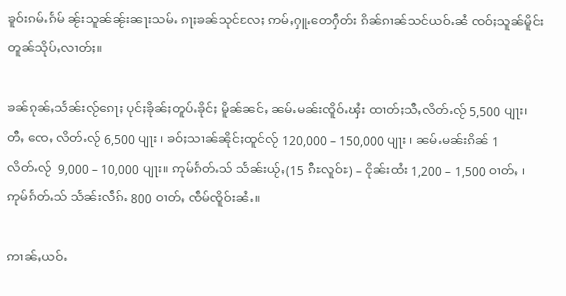ၶူဝ်းၵမ်ႉၵႅမ် ၼႂ်းသူၼ်ၼႂ်းၼႃးသမ်ႉ ၵႃႈၶၼ်သုင်လႄႈ ဢမ်ႇႁူႉတေႁဵတ်း ၵိၼ်ၵၢၼ်သင်ယဝ်ႉၼႆ ၸဝ်ႈသူၼ်မိူင်းတူၼ်သိုပ်ႇလၢတ်ႈ။

ၶၼ်ၵုၼ်ႇသႅၼ်းလႂ်ၵေႃႈ ပုင်ႈၶိုၼ်ႈတူပ်ႉၶိုင်ႈ မိူၼ်ၼင်ႇ ၼမ်ႉမၼ်းၸိူဝ်ႉၾႆး ထၢတ်ႈသီႇလိတ်ႉလႂ် 5,500 ပျႃး၊ တီႇ ၸေႇ လိတ်ႉလႂ် 6,500 ပျႃး ၊ ၶဝ်ႈသၢၼ်ၼိုင်ႈထူင်လႂ် 120,000 – 150,000 ပျႃး ၊ ၼမ်ႉမၼ်းၵိၼ် 1 လိတ်ႉလႂ်  9,000 – 10,000 ပျႃး။ ဢုမ်ၵႅတ်ႉသ် သႅၼ်းယႂ်ႇ(15 ၵီႊလူဝ်ႊ) – ငိုၼ်းထႆး 1,200 – 1,500 ဝၢတ်ႇ ၊ ဢုမ်ၵႅတ်ႉသ် သႅၼ်းလဵၵ်ႉ 800 ဝၢတ်ႇ ၸဵမ်ၸိူဝ်းၼႆႉ။

ဢၢၼ်ႇယဝ်ႉ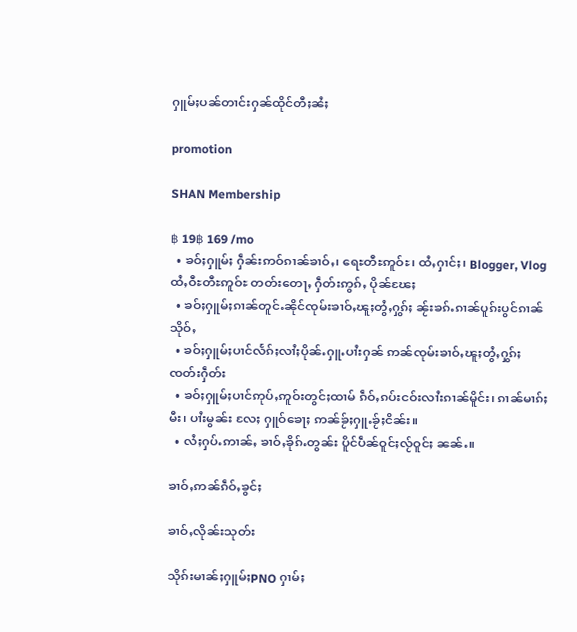ႁူမ်ႈပၼ်တၢင်းႁၼ်ထိုင်တီႈၼႆႈ

promotion

SHAN Membership

฿ 19฿ 169 /mo
  • ၶဝ်ႈႁူမ်ႈ ႁဵၼ်းဢဝ်ၵၢၼ်ၶၢဝ်ႇ၊ ရေႊတီႊဢူဝ်ႊ၊ ထႆႇႁၢင်ႈ၊ Blogger, Vlog ထႆႇဝီႊတီႊဢူဝ်ႊ တတ်းတေႃႇ ႁဵတ်းဢွၵ်ႇ ပိုၼ်ၽႄႈ
  • ၶဝ်ႈႁူမ်ႈၵၢၼ်တူင်ႉၼိုင်ၸုမ်းၶၢဝ်ႇၽူႈတွႆႇႁွၵ်ႈ ၼႂ်းၶၵ်ႉၵၢၼ်ပူၵ်းပွင်ၵၢၼ်သိုဝ်ႇ
  • ၶဝ်ႈႁူမ်ႈပၢင်လႅၵ်ႈလၢႆႈပိုၼ်ႉႁူႉပၢႆးႁၼ် ဢၼ်ၸုမ်းၶၢဝ်ႇၽူႈတွႆႇႁွၵ်ႈၸတ်းႁဵတ်း
  • ၶဝ်ႈႁူမ်ႈပၢင်ဢုပ်ႇဢူဝ်းတွင်ႈထၢမ် ၵဵဝ်ႇၵပ်းငဝ်းလၢႆးၵၢၼ်မိူင်း၊ ၵၢၼ်မၢၵ်ႈမီး၊ ပၢႆးမွၼ်း လႄႈ ႁူဝ်ၶေႃႈ ဢၼ်ၶႂ်ႈႁူႉၶႂ်ႈငိၼ်း။
  • လႆႈႁပ်ႉဢၢၼ်ႇ ၶၢဝ်ႇၶိုၵ်ႉတွၼ်း ပိူင်ပဵၼ်ဝူင်ႈလႂ်ဝူင်ႈ ၼၼ်ႉ။

ၶၢဝ်ႇဢၼ်ၵဵဝ်ႇၶွင်ႈ

ၶၢဝ်ႇလိုၼ်းသုတ်း

သိုၵ်းမၢၼ်ႈႁူမ်ႈPNO ႁၢမ်ႈ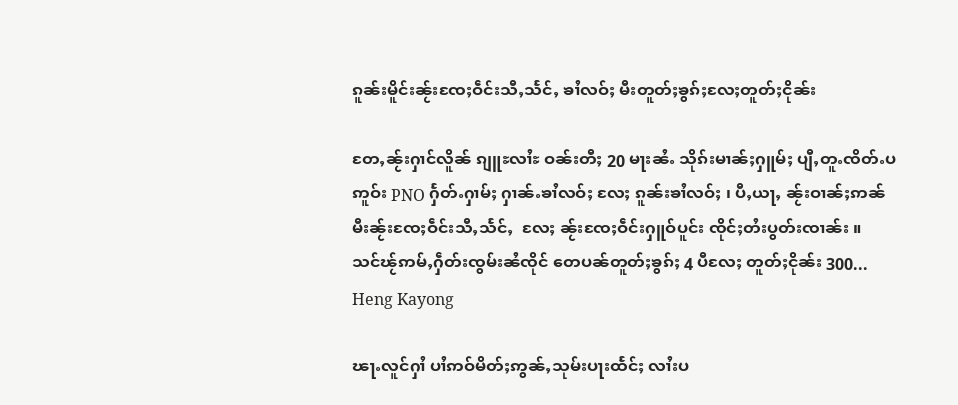ၵူၼ်းမိူင်းၼႂ်းၸႄႈဝဵင်းသီႇသႅင်ႇ ၶၢႆလဝ်ႈ မီးတူတ်ႈၶွၵ်ႈလႄႈတူတ်ႈငိုၼ်း

တႄႇၼႂ်းႁၢင်လိူၼ် ၵျူႊလၢႆႊ ဝၼ်းတီႈ 20 မႃးၼႆႉ သိုၵ်းမၢၼ်ႈႁူမ်ႈ ပျီႇတူႉၸိတ်ႉပဢူဝ်း PNO ႁႅတ်ႉႁၢမ်ႈ ႁၢၼ်ႉၶၢႆလဝ်ႈ လႄႈ ၵူၼ်းၶၢႆလဝ်ႈ ၊ ပီႇယႃႇ ၼႂ်းဝၢၼ်ႈဢၼ်မီးၼႂ်းၸႄႈဝဵင်းသီႇသႅင်ႇ  လႄႈ ၼႂ်းၸႄႈဝဵင်းႁူဝ်ပူင်း ၸိုင်ႈတႆးပွတ်းၸၢၼ်း ။ သင်ၽႂ်ဢမ်ႇႁဵတ်းၸွမ်းၼႆၸိုင် တေပၼ်တူတ်ႈၶွၵ်ႈ 4 ပီလႄႈ တူတ်ႈငိုၼ်း 300...
Heng Kayong

ၽႃႉလူင်ႁၢႆ ပၢႆဢဝ်မိတ်ႈဢွၼ်ႇသုမ်းပႃးထႅင်ႈ လၢႆးပ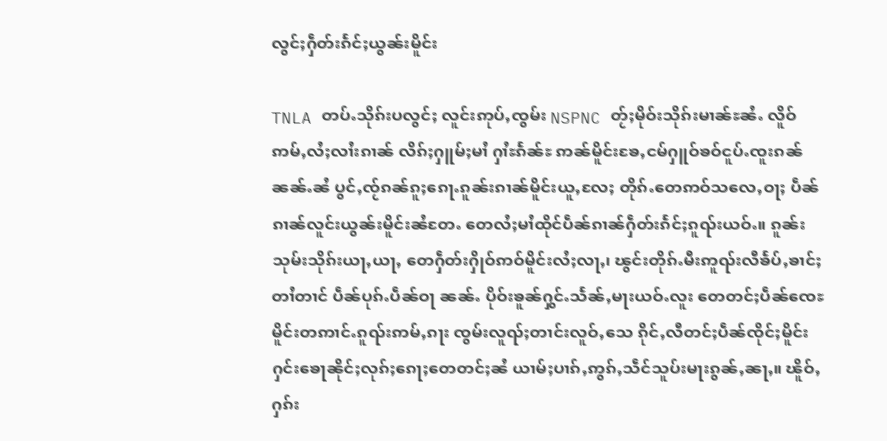လွင်ႈႁဵတ်းၵႅင်ႈယွၼ်းမိူင်း

TNLA တပ်ႉသိုၵ်းပလွင်ႈ လူင်းဢုပ်ႇၸွမ်း NSPNC တႂ်ႈမိုဝ်းသိုၵ်းမၢၼ်ႊၼႆႉ လိူဝ်ဢမ်ႇလႆႈလၢႆးၵၢၼ် လိၵ်ႈႁူမ်ႈမၢႆ ႁၢႆႊၵႅၼ်ႊ ဢၼ်မိူင်းၶႄႇငမ်ႁူဝ်ၶဝ်ငူပ်ႉၸူးၵၼ်ၼၼ်ႉၼႆ ပွင်ႇၸႂ်ၵၼ်ၵူႈၵေႃႉၵူၼ်းၵၢၼ်မိူင်းယူႇလႄႈ တိုၵ်ႉတေဢဝ်သလေႇဝႃႈ ပဵၼ်ၵၢၼ်လူင်းယွၼ်းမိူင်းၼႆတႄႉ တေလႆႈမၢႆထိုင်ပဵၼ်ၵၢၼ်ႁဵတ်းၵႅင်ႈၵူၺ်းယဝ်ႉ။ ၵူၼ်းသုမ်းသိုၵ်းယႃႇယႃႇ တေႁဵတ်းႁိုဝ်ဢဝ်မိူင်းလႆႈလႃႇ၊ ၽွင်းတိုၵ်ႉမီးဢူၺ်းလီၶႅပ်ႇၶၢင်ႈတၢႆတၢင် ပဵၼ်ပုၵ်ႉပဵၼ်ဝႃ ၼၼ်ႉ ပိုဝ်းၶူၼ်ႁွင်ႉသႅၼ်ႇမႃးယဝ်ႉလူး တေတင်ႈပဵၼ်ၸေႊမိူင်းတဢၢင်ႉၵူၺ်းဢမ်ႇၵႃး ၸွမ်းလူၺ်ႈတၢင်းလူဝ်ႇသေ ၵိုင်ႇလီတင်ႈပဵၼ်ၸိုင်ႈမိူင်းႁင်းၶေႃၼိုင်ႈလုၵ်ႈၵေႃႈတေတင်ႈၼႆ ယၢမ်ႈပၢၵ်ႇဢွၵ်ႇသဵင်သူပ်းမႃးၵွၼ်ႇၼႃႇ။ ၽိူဝ်ႇႁၵ်း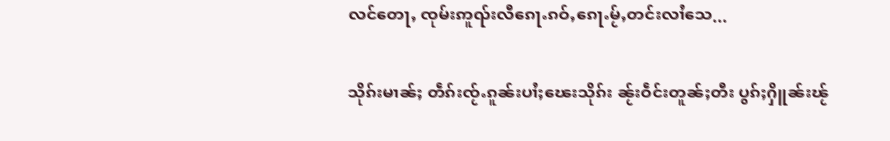လင်တေႃႇ ၸုမ်းဢူၺ်းလီၵေႃႉၵဝ်ႇၵေႃႉမႂ်ႇတင်းလၢႆသေ...

သိုၵ်းမၢၼ်ႈ တဵၵ်းၸႂ်ႉၵူၼ်းပၢႆႈၽေးသိုၵ်း ၼႂ်းဝဵင်းတူၼ်ႈတီး ပွၵ်ႈႁိူၼ်းၽႂ်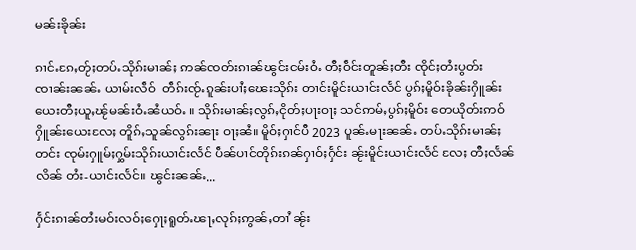မၼ်းၶိုၼ်း

ၵၢင်ႉၵႄႇတႂ်ႈတပ်ႉသိုၵ်းမၢၼ်ႈ ဢၼ်ၸတ်းၵၢၼ်ၽွင်းငမ်းဝႆႉ တီႈဝဵင်းတူၼ်ႈတီး ၸိုင်ႈတႆးပွတ်းၸၢၼ်းၼၼ်ႉ ယၢမ်းလဵဝ်  တဵၵ်းၸႂ်ႉၵူၼ်းပၢႆႈၽေးသိုၵ်း တၢင်းမိူင်းယၢင်းလႅင် ပွၵ်ႈမိူဝ်းၶိုၼ်းႁိူၼ်းယေးတီႈယူႇၽႂ်မၼ်းဝႆႉၼႆယဝ်ႉ ။ သိုၵ်းမၢၼ်ႈလွၵ်ႇငိုတ်ႈပႃးဝႃႈ သင်ဢမ်ႇပွၵ်ႈမိူဝ်း တေယိုတ်းဢဝ်ႁိူၼ်းယေးလႄႈ တိူၵ်ႇသူၼ်လွၵ်းၼႃး ဝႃႈၼႆ။ မိူဝ်ႈႁၢင်ပီ 2023 ပူၼ်ႉမႃးၼၼ်ႉ တပ်ႉသိုၵ်းမၢၼ်ႈ တင်း ၸုမ်းႁူမ်ႈႁွမ်းသိုၵ်းယၢင်းလႅင် ပဵၼ်ပၢင်တိုၵ်းၵၼ်ႁၢဝ်ႈႁႅင်း ၼႂ်းမိူင်းယၢင်းလႅင် လႄႈ တီႈလႅၼ်လိၼ် တႆး-ယၢင်းလႅင်။ ၽွင်းၼၼ်ႉ...

ႁႅင်းၵၢၼ်တႆးမဝ်းလဝ်ႈႁေႃႈရူတ်ႉၽႃႇလုၵ်ႈဢွၼ်ႇတၢႆ ၼႂ်း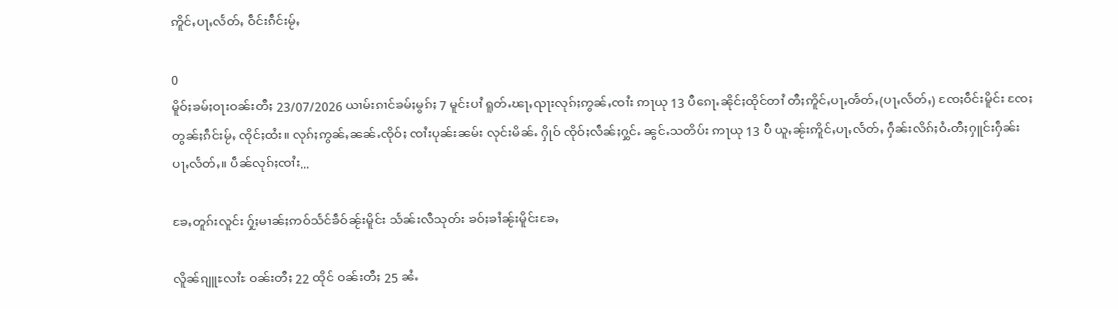ဢိူင်ႇပႃႇလႅတ်ႇ ဝဵင်းၵဵင်းမႂ်ႇ

0
မိူဝ်ႈၶမ်ႈဝႃးဝၼ်းတီႈ 23/07/2026 ယၢမ်းၵၢင်ၶမ်ႈမွၵ်ႈ 7 မူင်းပၢႆ ရူတ်ႉၽႃႇၺႃးလုၵ်ႈဢွၼ်ႇၸၢႆး ဢႃယု 13 ပီၵေႃႉၼိုင်ႈထိုင်တၢႆ တီႈဢိူင်ႇပႃႇၻႅတ်ႇ(ပႃႇလႅတ်ႇ) ၸႄႈဝဵင်းမိူင်း ၸႄႈတွၼ်ႈၵဵင်းမႂ်ႇ ၸိုင်ႈထႆး။ လုၵ်ႈဢွၼ်ႇၼၼ်ႉၸိုဝ်ႈ ၸၢႆးပုၼ်းၼမ်း လုင်းမိၼ်ႉ ႁိုဝ် ၸိုဝ်ႈလဵၼ်ႈႁွင်ႉ ၼွင်ႉသတိပ်း ဢႃယု 13 ပီ ယူႇၼႂ်းဢိူင်ႇပႃႇလႅတ်ႇ ႁဵၼ်းလိၵ်ႈဝႆႉတီႈႁူင်းႁဵၼ်းပႃႇလႅတ်ႇ။ ပဵၼ်လုၵ်ႈၸၢႆး...

ၶႄႇတူၵ်းလူင်း ႁႂ်ႈမၢၼ်ႈဢဝ်သႅင်ၶဵဝ်ၼႂ်းမိူင်း သႅၼ်းလီသုတ်း ၶဝ်ႈၶၢႆၼႂ်းမိူင်းၶႄႇ

လိူၼ်ၵျူႊလၢႆႊ ဝၼ်းတီႈ 22 ထိုင် ဝၼ်းတီႈ 25 ၼႆႉ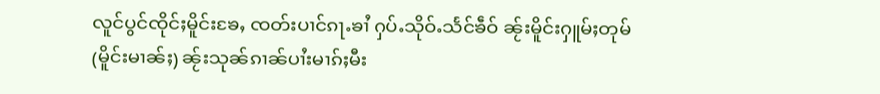လူင်ပွင်ၸိုင်ႈမိူင်းၶႄႇ ၸတ်းပၢင်ၵႃႉၶၢႆ ႁပ်ႉသိုဝ်ႉသႅင်ၶဵဝ် ၼႂ်းမိူင်းႁူမ်ႈတုမ် (မိူင်းမၢၼ်ႈ) ၼႂ်းသုၼ်ၵၢၼ်ပၢႆးမၢၵ်ႈမီး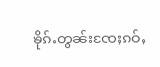ၶိုၵ်ႉတွၼ်းၸႄႈၵဝ်ႇ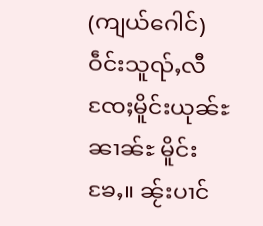(ကျယ်‌ဂေါင်) ဝဵင်းသူၺ်ႇလီ ၸႄႈမိူင်းယုၼ်ႊၼၢၼ်ႊ မိူင်းၶႄႇ။ ၼႂ်းပၢင်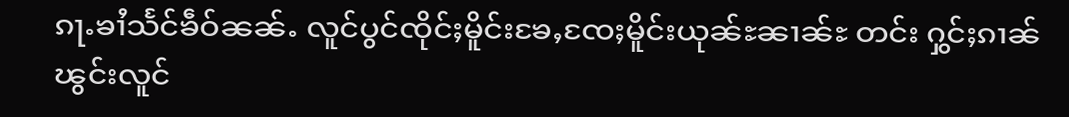ၵႃႉၶၢႆသႅင်ၶဵဝ်ၼၼ်ႉ လူင်ပွင်ၸိုင်ႈမိူင်းၶႄႇၸႄႈမိူင်းယုၼ်ႊၼၢၼ်ႊ တင်း ႁွင်ႈၵၢၼ်ၽွင်းလူင်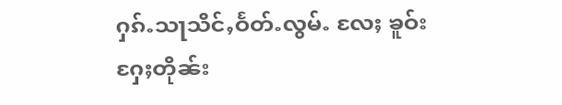ႁၵ်ႉသႃသိင်ႇဝႅတ်ႉလွမ်ႉ လႄႈ ၶူဝ်းႁႄႈတိုၼ်း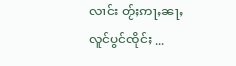လၢင်း တႂ်ႈဢႃႇၼႃႇလူင်ပွင်ၸိုင်ႈ ...